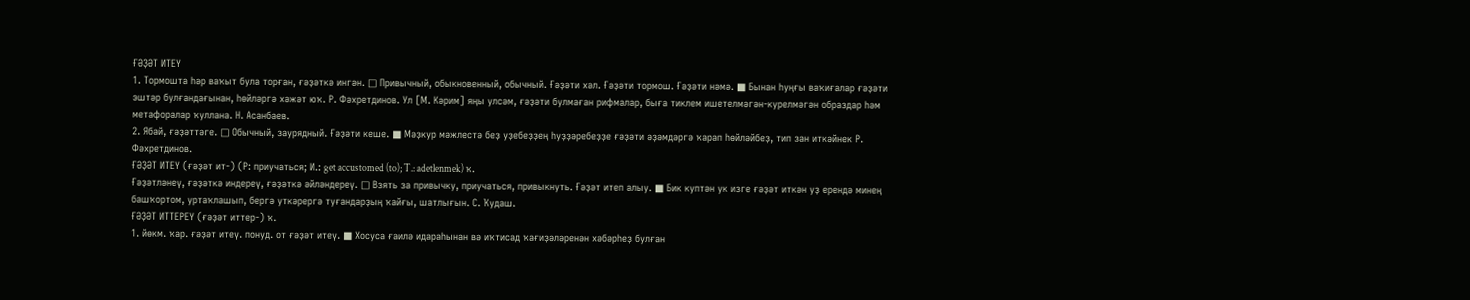ҒӘҘӘТ ИТЕҮ
1. Тормошта һәр ваҡыт була торған, ғәҙәткә ингән. □ Привычный, обыкновенный, обычный. Ғәҙәти хәл. Ғәҙәти тормош. Ғәҙәти нәмә. ■ Бынан һуңғы ваҡиғалар ғәҙәти эштәр булғандағынан, һөйләргә хәжәт юҡ. Р. Фәхретдинов. Ул [М. Кәрим] яңы улсәм, ғәҙәти булмаған рифмалар, быға тиклем ишетелмәгән-курелмәгән образдар һәм метафоралар ҡуллана. Н. Асанбаев.
2. Ябай, ғәҙәттәге. □ Обычный, заурядный. Ғәҙәти кеше. ■ Мәҙкур мәжлестә беҙ уҙебеҙҙең һуҙҙәребеҙҙе ғәҙәти әҙәмдәргә ҡарап һөйләйбеҙ, тип зан иткәйнек Р. Фәхретдинов.
ҒӘҘӘТ ИТЕҮ (ғәҙәт ит-) (Р: приучаться; И.: get accustomed (to); T.: adetlenmek) ҡ.
Ғәҙәтләнеү, ғәҙәткә индереү, ғәҙәткә әйләндереү. □ Взять за привычку, приучаться, привыкнуть. Ғәҙәт итеп алыу. ■ Бик куптән ук изге ғәҙәт иткән уҙ ерендә минең башҡортом, уртаҡлашып, бергә уткәрергә туғандарҙың ҡайғы, шатлығын. С. Ҡудаш.
ҒӘҘӘТ ИТТЕРЕҮ (ғәҙәт иттер-) ҡ.
1. йөкм. ҡар. ғәҙәт итеү. понуд. от ғәҙәт итеү. ■ Хосуса ғаилә идараһынан вә иҡтисад ҡағиҙәләренән хәбәрһеҙ булған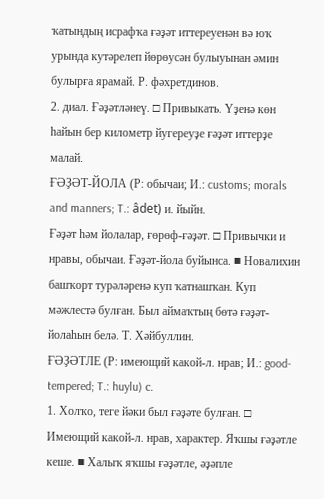ҡатындың исрафҡа ғәҙәт иттереуенән вә юҡ урында кутәрелеп йөрөусән булыуынан әмин булырға ярамай. Р. фәхретдинов.
2. диал. Ғәҙәтләнеү. □ Привыкать. Үҙенә көн һайын бер километр йугереуҙе ғәҙәт иттерҙе малай.
ҒӘҘӘТ-ЙОЛА (Р: обычаи; И.: customs; morals and manners; T.: âdet) и. йыйн.
Ғәҙәт һәм йолалар, ғөрөф-ғәҙәт. □ Привычки и нравы, обычаи. Ғәҙәт-йола буйынса. ■ Новалихин башҡорт турәләренә куп ҡатнашҡан. Куп мәжлестә булған. Был аймаҡтың бөтә ғәҙәт-йолаһын белә. Т. Хәйбуллин.
ҒӘҘӘТЛЕ (Р: имеющий какой-л. нрав; И.: good-tempered; T.: huylu) с.
1. Холҡо, теге йәки был ғәҙәте булған. □ Имеющий какой-л. нрав, характер. Яҡшы ғәҙәтле кеше. ■ Халыҡ яҡшы ғәҙәтле, әҙәпле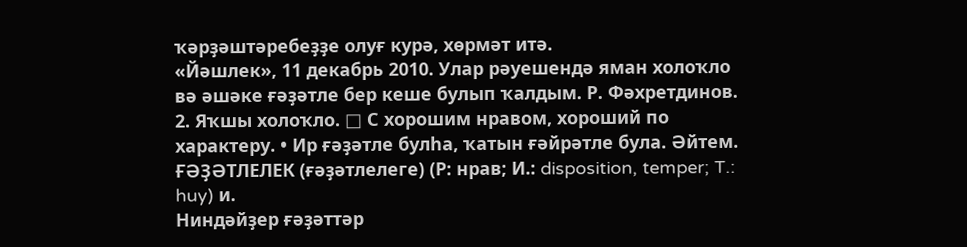ҡәрҙәштәребеҙҙе олуғ курә, хөрмәт итә.
«Йәшлек», 11 декабрь 2010. Улар рәуешендә яман холоҡло вә әшәке ғәҙәтле бер кеше булып ҡалдым. Р. Фәхретдинов.
2. Яҡшы холоҡло. □ С хорошим нравом, хороший по характеру. • Ир ғәҙәтле булһа, ҡатын ғәйрәтле була. Әйтем.
ҒӘҘӘТЛЕЛЕК (ғәҙәтлелеге) (Р: нрав; И.: disposition, temper; T.: huy) и.
Ниндәйҙер ғәҙәттәр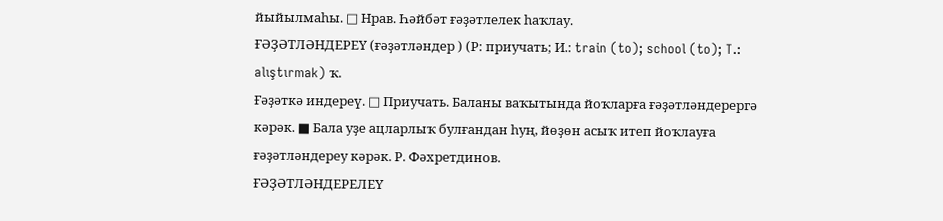йыйылмаһы. □ Нрав. Һәйбәт ғәҙәтлелек һаҡлау.
ҒӘҘӘТЛӘНДЕРЕҮ (ғәҙәтләндер ) (Р: приучать; И.: train (to); school (to); T.: alıştırmak) ҡ.
Ғәҙәткә индереү. □ Приучать. Баланы ваҡытында йоҡларға ғәҙәтләндерергә кәрәк. ■ Бала уҙе ацларлыҡ булғандан һуң, йөҙөн асыҡ итеп йоҡлауға ғәҙәтләндереу кәрәк. Р. Фәхретдинов.
ҒӘҘӘТЛӘНДЕРЕЛЕҮ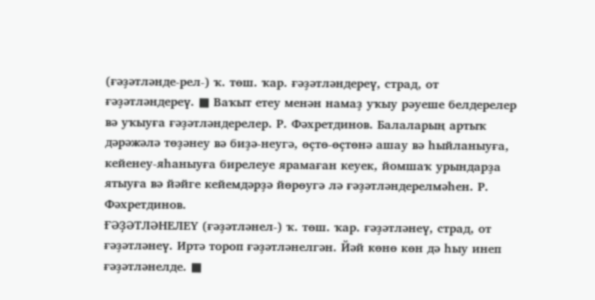(ғәҙәтләнде-рел-) ҡ. төш. ҡар. ғәҙәтләндереү, страд, от ғәҙәтләндереү. ■ Ваҡыт етеу менән намаҙ уҡыу рәуеше белдерелер вә уҡыуға ғәҙәтләндерелер. Р. Фәхретдинов. Балаларың артыҡ дәрәжәлә төҙәнеу вә биҙә-неугә, өҫтө-өҫтөнә ашау вә һыйланыуға, кейенеу-яһаныуға бирелеуе ярамаған кеуек, йомшаҡ урындарҙа ятыуға вә йәйге кейемдәрҙә йөрөугә лә ғәҙәтләндерелмәһен. Р. Фәхретдинов.
ҒӘҘӘТЛӘНЕЛЕҮ (ғәҙәтләнел-) ҡ. төш. ҡар. ғәҙәтләнеү, страд, от ғәҙәтләнеү. Иртә тороп ғәҙәтләнелгән. Йәй көнө көн дә һыу инеп ғәҙәтләнелде. ■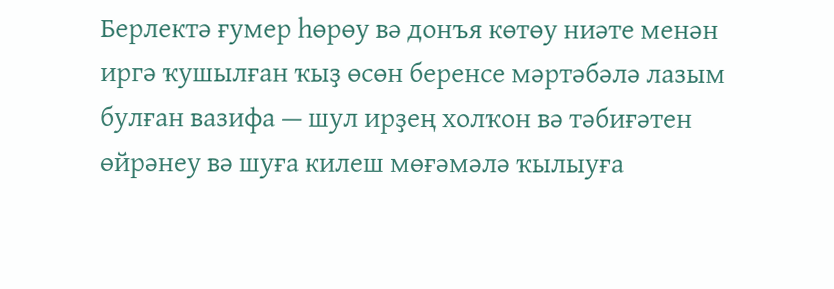Берлектә ғумер һөрөу вә донъя көтөу ниәте менән иргә ҡушылған ҡыҙ өсөн беренсе мәртәбәлә лазым булған вазифа — шул ирҙең холҡон вә тәбиғәтен өйрәнеу вә шуға килеш мөғәмәлә ҡылыуға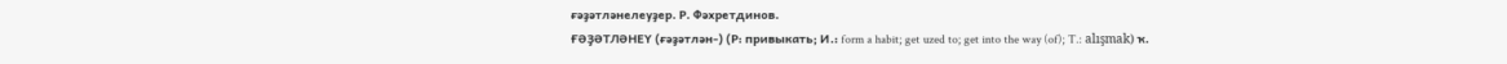ғәҙәтләнелеуҙер. Р. Фәхретдинов.
ҒӘҘӘТЛӘНЕҮ (ғәҙәтлән-) (Р: привыкать; И.: form a habit; get uzed to; get into the way (of); T.: alışmak) ҡ.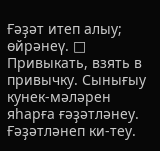Ғәҙәт итеп алыу; өйрәнеү. □ Привыкать, взять в привычку. Сынығыу кунек-мәләрен яһарға ғәҙәтләнеу. Ғәҙәтләнеп ки-теу.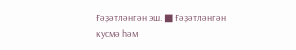Ғәҙәтләнгән эш. ■ Ғәҙәтләнгән кусмә һәм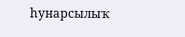һунарсылыҡ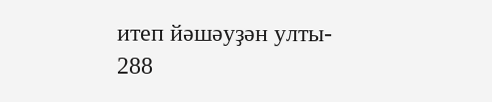итеп йәшәуҙән улты-
288